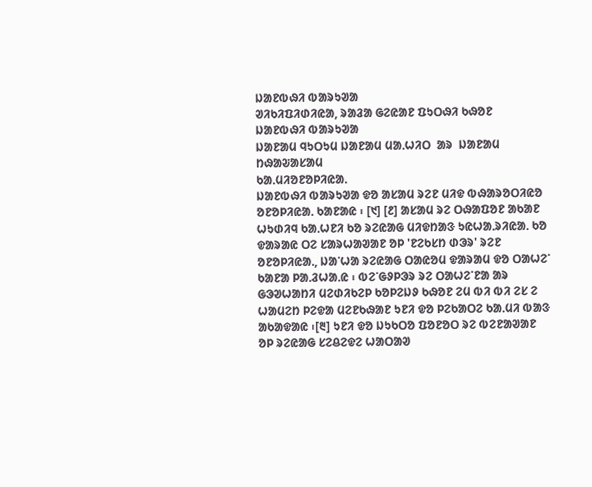ᱡᱟᱱᱵᱷᱤ ᱵᱟᱨᱩᱣᱟ
ᱣᱤᱠᱤᱯᱤᱰᱤᱭᱟ, ᱨᱟᱲᱟ ᱜᱮᱭᱟᱱ ᱯᱩᱛᱷᱤ ᱠᱷᱚᱱ
ᱡᱟᱱᱵᱷᱤ ᱵᱟᱨᱩᱣᱟ
ᱡᱟᱱᱟᱢ ᱧᱩᱛᱩᱢ ᱡᱟᱱᱟᱢ ᱢᱟᱹᱦᱤᱛ  ᱟᱨ  ᱡᱟᱱᱟᱢ ᱴᱷᱟᱶᱟᱥᱟᱢ
ᱠᱟᱹᱢᱤᱚᱱᱚᱞᱤᱭᱟᱹ
ᱡᱟᱱᱵᱷᱤ ᱵᱟᱨᱩᱣᱟ ᱫᱚ ᱟᱥᱟᱢ ᱨᱮᱱ ᱢᱤᱫ ᱵᱷᱟᱨᱚᱛᱤᱭᱚ ᱚᱱᱚᱞᱤᱭᱟᱹ ᱠᱟᱱᱟᱭ ᱾ [᱑] [᱒] ᱟᱥᱟᱢ ᱨᱮ ᱛᱷᱟᱯᱚᱱ ᱟᱠᱟᱱ ᱦᱩᱰᱤᱧ ᱠᱟᱹᱦᱱᱤ ᱠᱚ ᱨᱮᱭᱟᱜ ᱢᱤᱫᱴᱟᱝ ᱩᱭᱦᱟᱹᱨᱤᱭᱟᱹ ᱠᱚ ᱫᱟᱨᱟᱭ ᱛᱮ ᱥᱟᱨᱦᱟᱣᱟᱱ ᱚᱞ 'ᱱᱮᱠᱥᱴ ᱰᱳᱨ' ᱨᱮᱱ ᱚᱱᱚᱞᱤᱭᱟᱹ, ᱡᱟᱸᱦᱟ ᱨᱮᱭᱟᱜ ᱛᱟᱭᱚᱢ ᱫᱟᱨᱟᱢ ᱫᱚ ᱛᱟᱦᱮᱸ ᱠᱟᱱᱟ ᱞᱟᱹᱲᱦᱟᱹᱭ ᱾ ᱵᱮᱸᱜᱽᱞᱳᱨ ᱨᱮ ᱛᱟᱦᱮᱸᱱᱟ ᱟᱨ ᱜᱳᱣᱦᱟᱴᱤ ᱢᱮᱰᱤᱠᱮᱞ ᱠᱚᱞᱮᱡᱽ ᱠᱷᱚᱱ ᱮᱢ ᱵᱤ ᱵᱤ ᱮᱥ ᱮ ᱦᱟᱢᱮᱴ ᱞᱮᱫᱟ ᱢᱮᱱᱠᱷᱟᱱ ᱩᱱᱤ ᱫᱚ ᱞᱮᱠᱟᱛᱮ ᱠᱟᱹᱢᱤ ᱵᱟᱝ ᱟᱠᱟᱫᱟᱭ ᱾[᱓] ᱩᱱᱤ ᱫᱚ ᱡᱩᱠᱛᱚ ᱯᱚᱱᱚᱛ ᱨᱮ ᱵᱮᱱᱟᱣᱟᱱ ᱚᱞ ᱨᱮᱭᱟᱜ ᱥᱮᱪᱮᱫᱮ ᱦᱟᱛᱟᱣ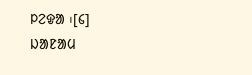ᱞᱮᱫᱟ ᱾[᱔]
ᱡᱟᱱᱟᱢ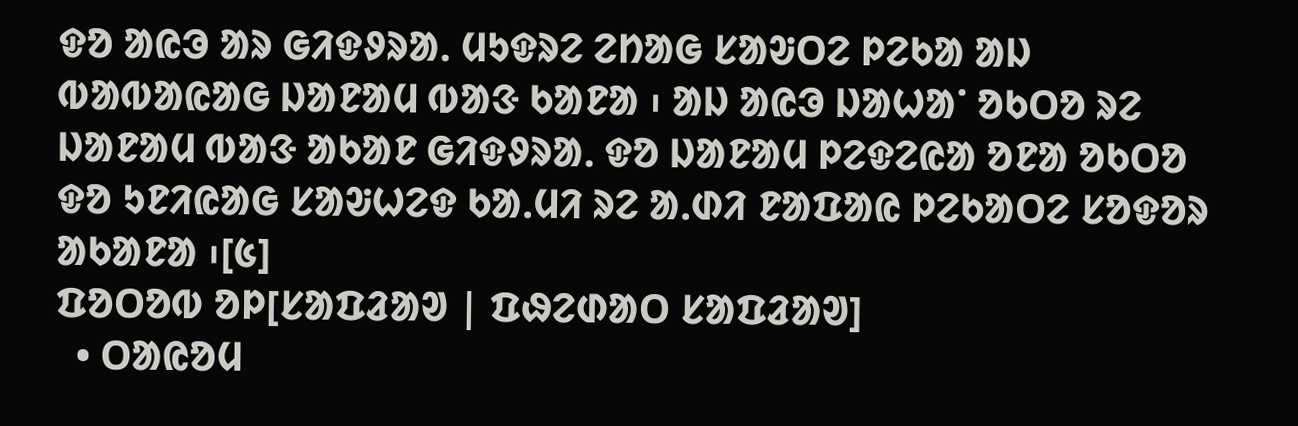ᱫᱚ ᱟᱭᱳ ᱟᱨ ᱜᱤᱫᱽᱨᱟᱹ ᱢᱩᱫᱨᱮ ᱮᱴᱟᱜ ᱥᱟᱶᱛᱮ ᱞᱮᱠᱟ ᱟᱡ ᱵᱟᱵᱟᱭᱟᱜ ᱡᱟᱱᱟᱢ ᱵᱟᱝ ᱠᱟᱱᱟ ᱾ ᱟᱡ ᱟᱭᱳ ᱡᱟᱦᱟᱸ ᱚᱠᱛᱚ ᱨᱮ ᱡᱟᱱᱟᱢ ᱵᱟᱝ ᱟᱠᱟᱱ ᱜᱤᱫᱽᱨᱟᱹ ᱫᱚ ᱡᱟᱱᱟᱢ ᱞᱮᱫᱮᱭᱟ ᱚᱱᱟ ᱚᱠᱛᱚ ᱫᱚ ᱩᱱᱤᱭᱟᱜ ᱥᱟᱶᱦᱮᱫ ᱠᱟᱹᱢᱤ ᱨᱮ ᱟᱹᱰᱤ ᱱᱟᱯᱟᱭ ᱞᱮᱠᱟᱛᱮ ᱥᱚᱫᱚᱨ ᱟᱠᱟᱱᱟ ᱾[᱕]
ᱯᱚᱛᱚᱵ ᱚᱞ[ᱥᱟᱯᱲᱟᱣ | ᱯᱷᱮᱰᱟᱛ ᱥᱟᱯᱲᱟᱣ]
  • ᱛᱟᱭᱚᱢ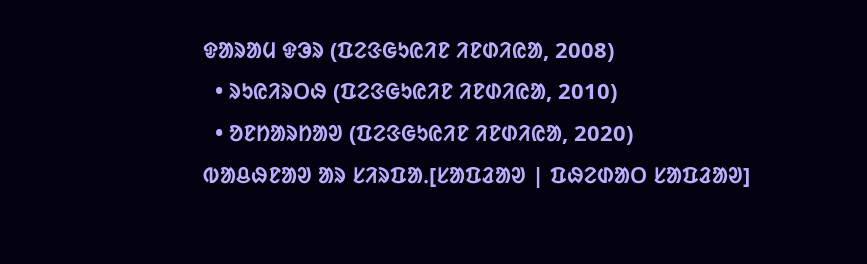ᱫᱟᱨᱟᱢ ᱫᱳᱨ (ᱯᱮᱝᱜᱩᱭᱤᱱ ᱤᱱᱰᱤᱭᱟ, 2008)
  • ᱨᱩᱭᱤᱨᱛᱷ (ᱯᱮᱝᱜᱩᱭᱤᱱ ᱤᱱᱰᱤᱭᱟ, 2010)
  • ᱚᱱᱴᱟᱨᱴᱟᱣ (ᱯᱮᱝᱜᱩᱭᱤᱱ ᱤᱱᱰᱤᱭᱟ, 2020)
ᱵᱟᱪᱷᱱᱟᱣ ᱟᱨ ᱥᱤᱨᱯᱟᱹ[ᱥᱟᱯᱲᱟᱣ | ᱯᱷᱮᱰᱟᱛ ᱥᱟᱯᱲᱟᱣ]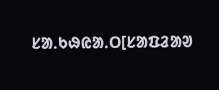ᱥᱟᱹᱠᱷᱭᱟᱹᱛ[ᱥᱟᱯᱲᱟᱣ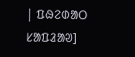| ᱯᱷᱮᱰᱟᱛ ᱥᱟᱯᱲᱟᱣ]